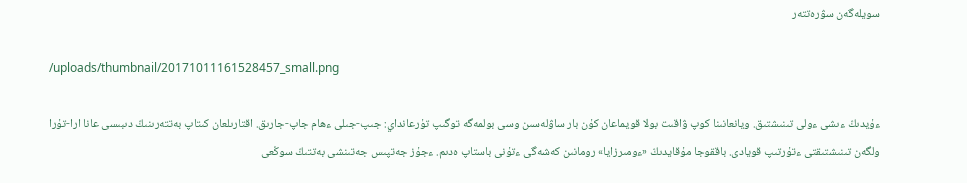سويلەگەن سۋرەتتەر

/uploads/thumbnail/20171011161528457_small.png

ءۇيدىڭ ءىشى ءولى تىنىشتىق. ويانعانىنا كوپ ۋاقىت بولا قويماعان كۇن بار ساۋلەسىن وسى بولمەگە توگىپ تۇرعانداي: جىپ-جىلى ءھام جاپ-جارىق. اقتارىلعان كىتاپ بەتتەرىنىڭ دىبىسى عانا ارا-تۇرا ولگەن تىنىشتىقتى ءتۇرتىپ قويادى. باققوجا مۇقايدىڭ «ءومىرزايا» رومانىن كەشەگى ءتۇنى باستاپ ەدىم. ءجۇز جەتپىس جەتىنشى بەتتىڭ سوڭعى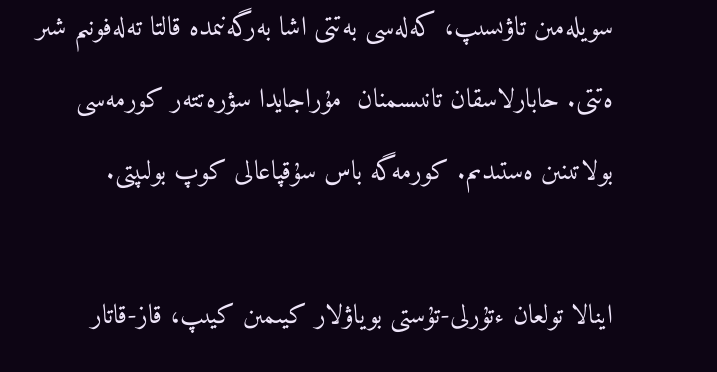سويلەمىن تاۋىسىپ، كەلەسى بەتتى اشا بەرگەنىمدە قالتا تەلەفونىم شىر ەتتى. حابارلاسقان تانىسىمنان  مۇراجايدا سۋرەتتەر كورمەسى بولاتىنىن ەستىدىم. كورمەگە باس سۇقپاعالى كوپ بولىپتى.

اينالا تولعان ءتۇرلى-تۇستى بوياۋلار كيىمىن كيىپ، قاز-قاتار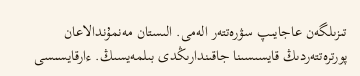تىزىلگەن عاجايىپ سۋرەتتەر الەمى. الىستان مەنمۇندالاعان پورترەتتەردىڭ قايسىسىنا جاقىندارىڭدى بىلمەيسىڭ. ءارقايسىسى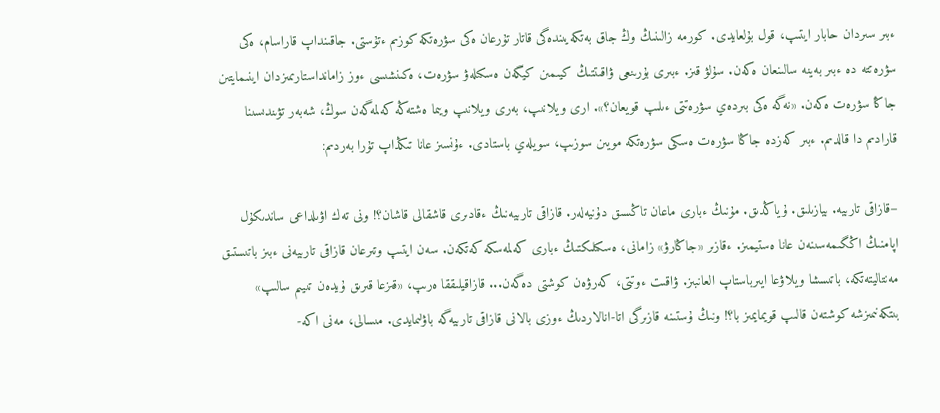ءبىر سىردان حابار ايتىپ، قول بۇلعايدى. كورمە زالىنىڭ وڭ جاق بەتكەيىندەگى قاتار تۇرعان ەكى سۋرەتكە كوزىم ءتۇستى. جاقىنداپ قاراسام، ەكى سۋرەتتە دە ءبىر بەينە سالىنعان ەكەن. سۇلۋ قىز. ءبىرى بۇرىنعى ۋاقىتتىڭ كيىمىن كيگەن ەسكىلەۋ سۋرەت، ەكىنشىسى ءوز زامانداستارىمىزدان اينىمايتىن جاڭا سۋرەت ەكەن. «نەگە ەكى بىردەي سۋرەتتى ءىلىپ قويعان؟». ارى ويلانىپ، بەرى ويلانىپ ويىما ەشتەڭە كەلمەگەن سوڭ، شەبەر تۋىندىسىنا قارادىم دا قالدىم. ءبىر كەزدە جاڭا سۋرەت ەسكى سۋرەتكە مويىن سوزىپ، سويلەي باستادى. ءۇنسىز عانا تىڭداپ تۇرا بەردىم:

–قازاقى تاربيە. بيازىلىق. ۇياڭدىق. مۇنىڭ ءبارى ماعان تاڭسىق دۇنيەلەر. قازاقى تاربيەنىڭ ءقادىرى قاشقالى قاشان؟! ونى تەك اۋىلداعى ساندىكۇل اپامنىڭ اڭگىمەسىنەن عانا ەستيمىز. ءقازىر «جاڭارۋ» زامانى، ەسكىلىكتىڭ ءبارى كەلمەسكە كەتكەن. سەن ايتىپ وتىرعان قازاقى تاربيەنى ءبىز باتىستىق مەنتاليتەتكە، باتىسشا ويلاۋعا ايىرباستاپ العانبىز. ۋاقىت ءوتتى، كەرۋەن كوشتى دەگەن... قازاقيلىققا ەرىپ، «قىزعا قىرىق ۇيدەن تىيىم سالىپ» بىتكەنىمىزشە كوشتەن قالىپ قويمايمىز با؟! ونىڭ ۇستىنە قازىرگى اتا-انالاردىڭ ءوزى بالانى قازاقى تاربيەگە باۋلىمايدى. مىسالى، مەنى اكە-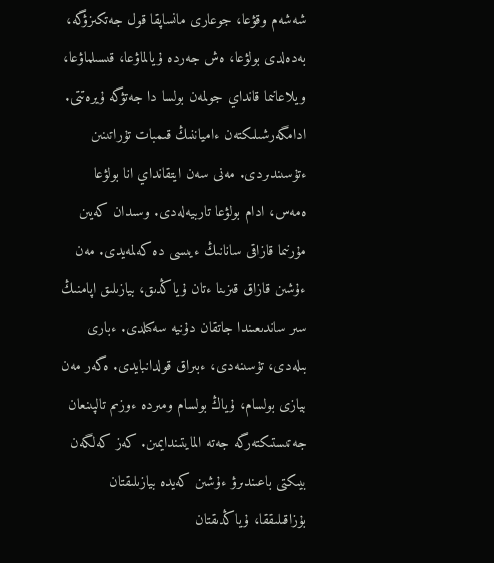شەشەم وقۋعا، جوعارى مانساپقا قول جەتكىزۋگە، بەدەلدى بولۋعا، ەش جەردە ۇيالماۋعا، قىسىلماۋعا، ويلاعانىما قانداي جولمەن بولسا دا جەتۋگە ۇيرەتتى. ادامگەرشىلىكتەن ءامياننىڭ قىمبات تۇراتىنىن ءتۇسىندىردى. مەنى سەن ايتقانداي انا بولۋعا ەمەس، ادام بولۋعا تاربيەلەدى. وسىدان كەيىن مۇرنىما قازاقى سانانىڭ ءيىسى دە كەلمەيدى. مەن ءۇشىن قازاق قىزىنا ءتان ۇياڭدىق، بيازىلىق اپامنىڭ سىر ساندىعىندا جاتقان دۇنيە سەكىلدى. ءبارى بىلەدى، تۇسىنەدى، ءبىراق قولدانبايدى. ەگەر مەن بيازى بولسام، ۇياڭ بولسام ومىردە ءوزىم تالپىنعان جەتىستىكتەرگە جەتە المايتىندايمىن. كەز كەلگەن بيىكتى باعىندىرۋ ءۇشىن كەيدە بيازىلىقتان بۇزاقىلىققا، ۇياڭدىقتان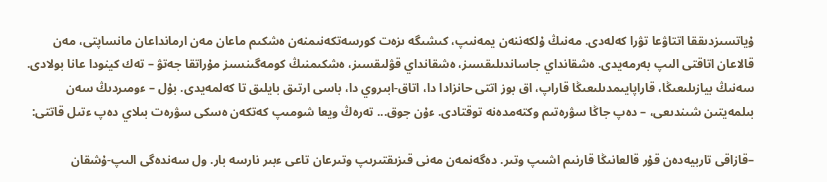ۇياتسىزدىققا اتتاۋعا تۋرا كەلەدى. مەنىڭ ۇلكەننەن يمەنىپ، كىشىگە ىزەت كورسەتكەنىمنەن ەشكىم ماعان مەن ارمانداعان مانساپتى، مەن قالاعان اتاقتى الىپ بەرمەيدى. ەشقانداي جاساندىلىقسىز، ەشقانداي قۋلىقسىز، ەشكىمنىڭ كومەگىنسىز مۇراتقا جەتۋ – تەك كينودا عانا بولادى. سەنىڭ بيازىلىعىڭا، قاراپايىمدىلىعىڭا قاراپ، اق بوز اتتى حانزادا دا، اتاق-ابىروي دا، باسى ارتىق بايلىق تا كەلمەيدى. بۇل – ءومىردىڭ سەن بىلمەيتىن شىندىعى، – دەپ جاڭا سۋرەتىم وكتەمدەنە توقتادى. ءۇن جوق... تەرەڭ ويعا شومىپ كەتكەن ەسكى سۋرەت بىلاي دەپ ءتىل قاتتى:

–قازاقى تاربيەدەن قۇر قالعانىڭا قارنىم اشىپ وتىر. دەگەنمەن مەنى قىزىقتىرىپ وتىرعان تاعى ءبىر نارسە بار. ول سەندەگى الىپ-ۇشقان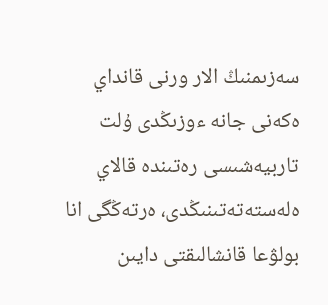سەزىمنىڭ الار ورنى قانداي ەكەنى جانە ءوزىڭدى ۇلت تاربيەشىسى رەتىندە قالاي ەلەستەتەتىنىڭدى، ەرتەڭگى انا بولۋعا قانشالىقتى دايىن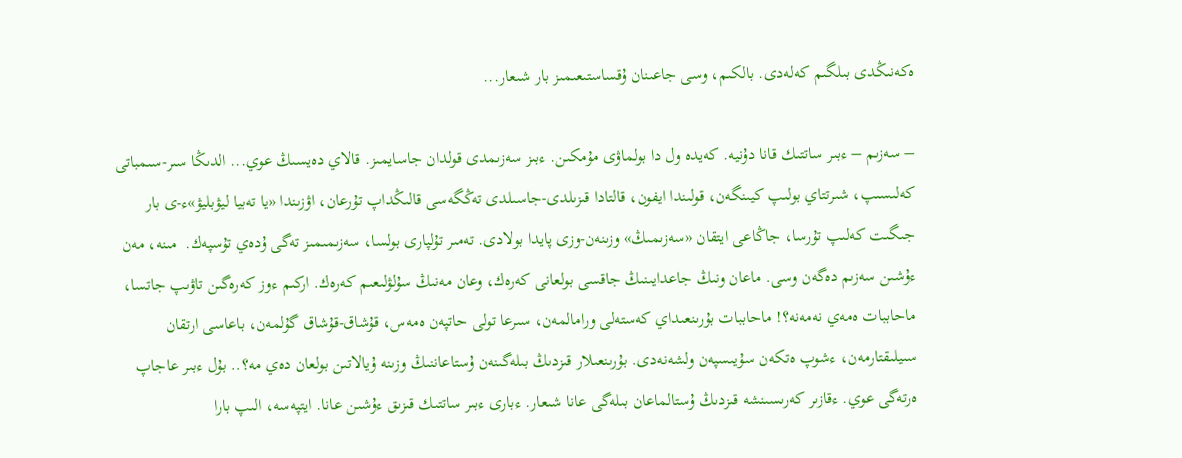ەكەنىڭدى بىلگىم كەلەدى. بالكىم، وسى جاعىنان ۇقساستىعىمىز بار شىعار...

– سەزىم – ءبىر ساتتىك قانا دۇنيە. كەيدە ول دا بولماۋى مۇمكىن. ءبىز سەزىمدى قولدان جاسايمىز. قالاي دەيسىڭ عوي... الدىڭا سىر-سىمباتى كەلىسىپ، شىرتتاي بولىپ كيىنگەن، قولىندا ايفون، قالتادا قىزىلدى-جاسىلدى تەڭگەسى قالىڭداپ تۇرعان، اۋزىندا «يا تەبيا ليۋبليۋ»ء-ى بار جىگىت كەلىپ تۇرسا، جاڭاعى ايتقان «سەزىمىڭ» وزىنەن-وزى پايدا بولادى. تەمىر تۇلپارى بولسا، سەزىمىمىز تەگى ۇدەي تۇسپەك.  مىنە، مەن ءۇشىن سەزىم دەگەن وسى. ماعان ونىڭ جاعدايىنىڭ جاقسى بولعانى كەرەك، وعان مەنىڭ سۇلۋلىعىم كەرەك. اركىم ءوز كەرەگىن تاۋىپ جاتسا، ماحاببات ەمەي نەمەنە؟! ماحاببات بۇرىنعىداي كەستەلى ورامالمەن، سىرعا تولى حاتپەن ەمەس، قۇشاق-قۇشاق گۇلمەن، باعاسى ارتقان سىيلىقتارمەن، ءشوپ ەتكەن سۇيىسپەن ولشەنەدى. بۇرىنعىلار قىزدىڭ بىلەگىنەن ۇستاعاننىڭ وزىنە ۇيالاتىن بولعان دەي مە؟.. بۇل ءبىر عاجاپ ەرتەگى عوي. ءقازىر كەرىسىنشە قىزدىڭ ۇستالماعان بىلەگى عانا شىعار. ءبارى ءبىر ساتتىك قىزىق ءۇشىن عانا. ايتپەسە، الىپ بارا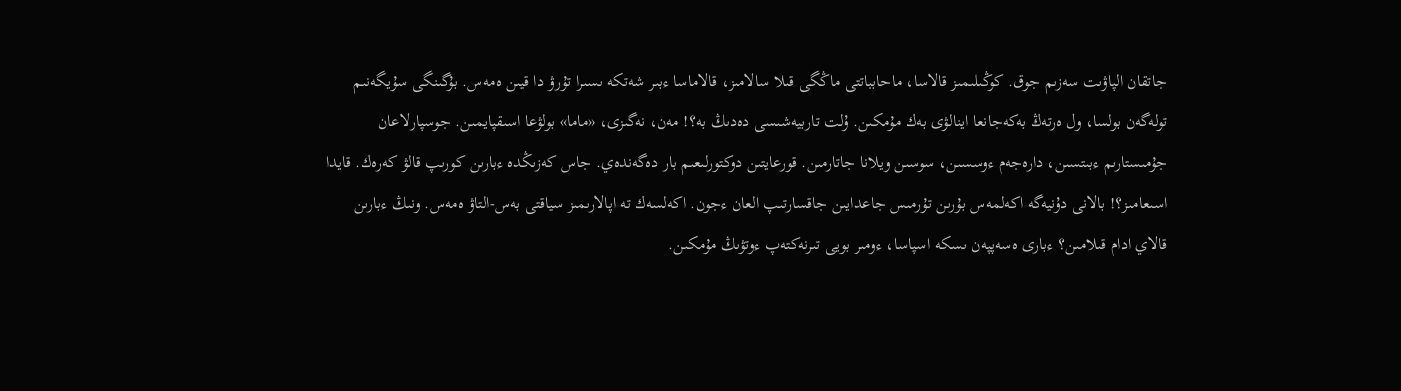جاتقان الپاۋىت سەزىم جوق. كوڭىلىمىز قالاسا، ماحابباتتى ماڭگى قىلا سالامىز، قالاماسا ءبىر شەتكە ىسىرا تۇرۋ دا قيىن ەمەس. بۇگىنگى سۇيگەنىم تولەگەن بولسا، ول ەرتەڭ بەكەجانعا اينالۋى بەك مۇمكىن. ۇلت تاربيەشىسى دەدىڭ بە؟! مەن، نەگىزى، «ماما» بولۋعا اسىقپايمىن. جوسپارلاعان جۇمىستارىم ءبىتسىن، دارەجەم ءوسسىن، سوسىن ويلانا جاتارمىن. قورعايتىن دوكتورلىعىم بار دەگەندەي. جاس كەزىڭدە ءبارىن كورىپ قالۋ كەرەك. قايدا اسىعامىز؟! بالانى دۇنيەگە اكەلمەس بۇرىن تۇرمىس جاعدايىن جاقسارتىپ العان ءجون. اكەلسەك تە اپالارىمىز سياقتى بەس-التاۋ ەمەس. ونىڭ ءبارىن قالاي ادام قىلامىن؟ ءبارى ەسەپپەن ىسكە اسپاسا، ءومىر بويى تىرنەكتەپ ءوتۋىڭ مۇمكىن.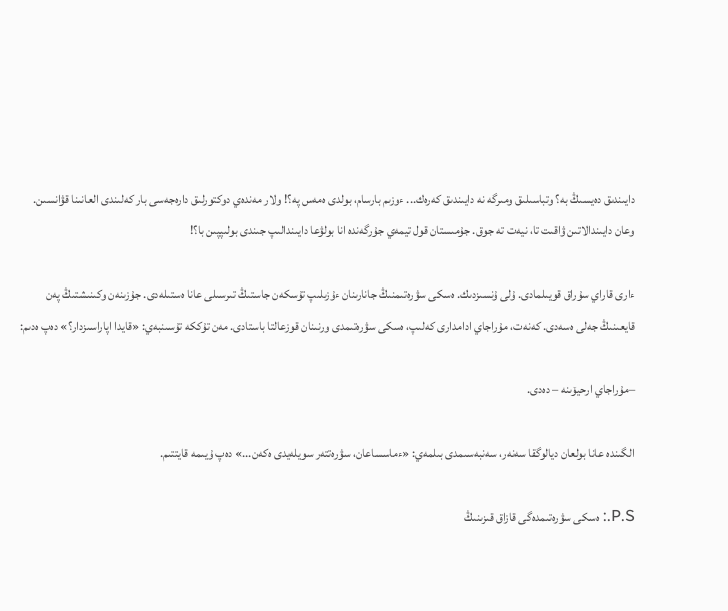دايىندىق دەيسىڭ بە؟ وتباسىلىق ومىرگە نە دايىندىق كەرەك... ءوزىم بارسام، بولدى ەمەس پە؟! ولار مەندەي دوكتورلىق دارەجەسى بار كەلىندى العانىنا قۋانسىن. وعان دايىندالاتىن ۋاقىت تا، نيەت تە جوق. جۇمىستان قول تيمەي جۇرگەندە انا بولۋعا دايىندالىپ جىندى بولىپپىن با؟!

ءارى قاراي سۇراق قويىلمادى. ۇلى ۇنسىزدىك. ەسكى سۋرەتىمنىڭ جانارىنان ءۇزىلىپ تۇسكەن جاستىڭ تىرسىلى عانا ەستىلەدى. جۇزىنەن وكىنىشتىڭ پەن قايعىنىڭ جەلى ەسەدى. كەنەت، مۇراجاي ادامدارى كەلىپ، ەسكى سۋرەتىمدى ورنىنان قوزعالتا باستادى. مەن تۇككە تۇسىنبەي: «قايدا اپاراسىزدار؟» دەپ ەدىم:

–مۇراجاي ارحيۆىنە – دەدى.

الگىندە عانا بولعان ديالوگقا سەنەر، سەنبەسىمدى بىلمەي: «ءماسساعان، سۋرەتتەر سويلەيدى ەكەن...» دەپ ۇيىمە قايتتىم.

P.S.: ەسكى سۋرەتىمدەگى قازاق قىزىنىڭ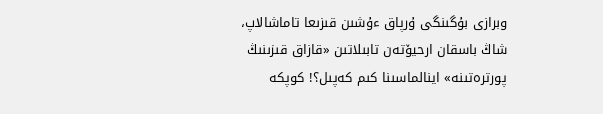وبرازى بۇگىنگى ۇرپاق ءۇشىن قىزىعا تاماشالاپ، شاڭ باسقان ارحيۆتەن تابىلاتىن «قازاق قىزىنىڭ پورترەتىنە» اينالماسىنا كىم كەپىل؟! كوپكە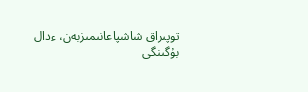توپىراق شاشپاعانىمىزبەن، ءدال بۇگىنگى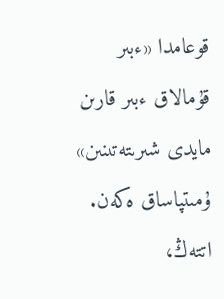قوعامدا «ءبىر قۇمالاق ءبىر قارىن مايدى شىرىتەتىنىن» ۇمىتپاساق ەكەن. اتتەڭ،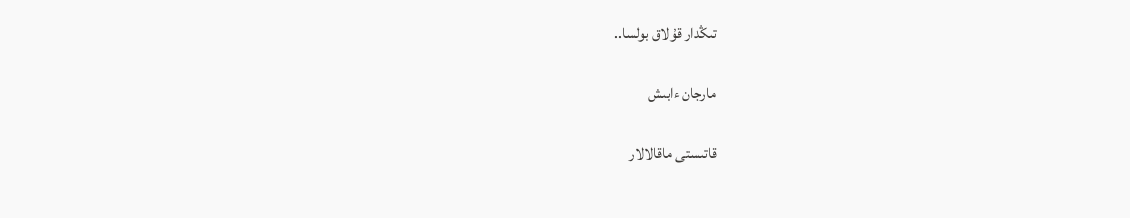تىڭدار قۇلاق بولسا..

مارجان ءابىش

قاتىستى ماقالالار